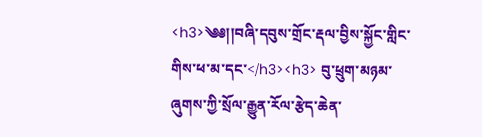<h3>༄༅།།བཞི་དབུས་གྲོང་རྡལ་བྱིས་སྐྱོང་གླིང་གིས་ཕ་མ་དང་</h3><h3> བུ་ཕྲུག་མཉམ་ཞུགས་ཀྱི་སྲོལ་རྒྱུན་རོལ་རྩེད་ཆེན་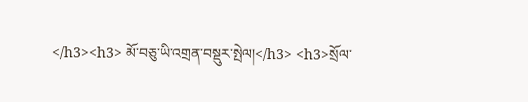</h3><h3> མོ་བཅུ་ཡི་འགྲན་བསྡུར་སྤེལ།</h3> <h3>སྲོལ་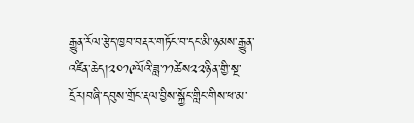རྒྱུན་རོལ་རྩེད་ཁྱབ་བརྡར་གཏོང་བ་དང་མི་ཉམས་རྒྱུན་འཛིན་ཆེད།༢༠༡༩ལོའི་ཟླ་༡༡ཚེས༢༢ཉིན་གྱི་སྔ་དྲོར།བཞི་དབུས་གྲོང་རྡལ་བྱིས་སྐྱོང་གླིང་གིས་ཕ་མ་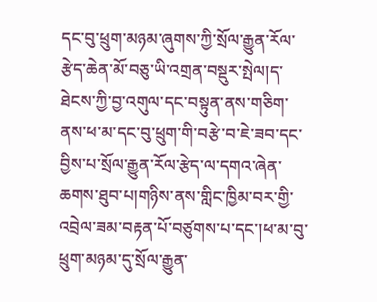དང་བུ་ཕྲུག་མཉམ་ཞུགས་ཀྱི་སྲོལ་རྒྱུན་རོལ་རྩེད་ཆེན་མོ་བཅུ་ཡི་འགྲན་བསྡུར་སྤེལ།ད་ཐེངས་ཀྱི་བྱ་འགུལ་དང་བསྟུན་ནས་གཅིག་ནས་ཕ་མ་དང་བུ་ཕྲུག་གི་བརྩེ་བ་ཇེ་ཟབ་དང་བྱིས་པ་སྲོལ་རྒྱུན་རོལ་རྩེད་ལ་དགའ་ཞེན་ཆགས་ཐུབ་པ།གཉིས་ནས་གླིང་ཁྱིམ་བར་གྱི་འབྲེལ་ཟམ་བརྟན་པོ་བཙུགས་པ་དང་།ཕ་མ་བུ་ཕྲུག་མཉམ་དུ་སྲོལ་རྒྱུན་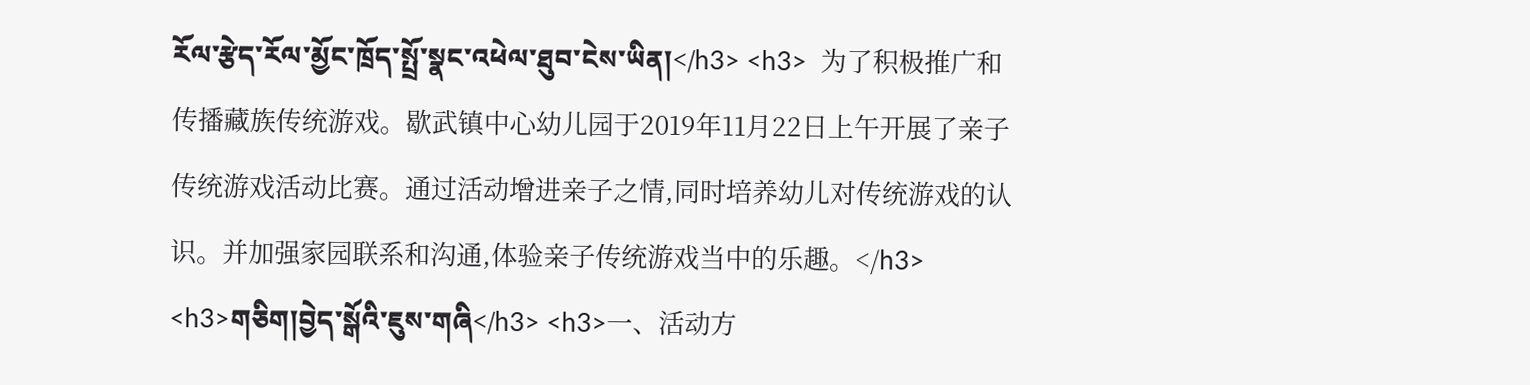རོལ་རྩེད་རོལ་མྱོང་ཁྲོད་སྤྲོ་སྣང་འཕེལ་ཐུབ་ངེས་ཡིན།</h3> <h3>  为了积极推广和传播藏族传统游戏。歇武镇中心幼儿园于2019年11月22日上午开展了亲子传统游戏活动比赛。通过活动增进亲子之情,同时培养幼儿对传统游戏的认识。并加强家园联系和沟通,体验亲子传统游戏当中的乐趣。</h3> <h3>གཅིག།བྱེད་སྒོའི་ཇུས་གཞི</h3> <h3>一、活动方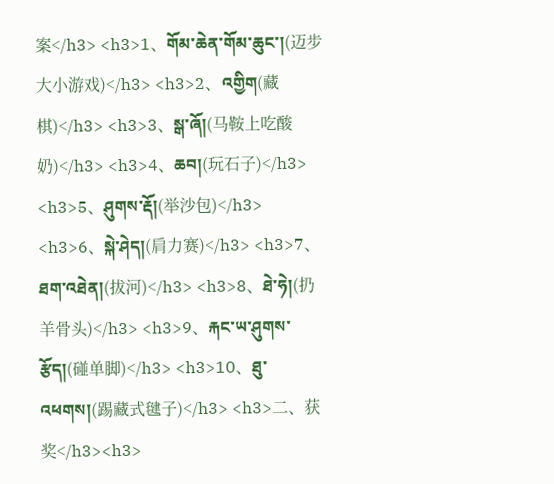案</h3> <h3>1、གོམ་ཆེན་གོམ་ཆུང་།(迈步大小游戏)</h3> <h3>2、འགྱིག(藏棋)</h3> <h3>3、སྒ་ཞོ།(马鞍上吃酸奶)</h3> <h3>4、ཆབ།(玩石子)</h3> <h3>5、ཤུགས་རྡོ།(举沙包)</h3> <h3>6、སྐེ་ཤེད།(肩力赛)</h3> <h3>7、ཐག་འཐེན།(拔河)</h3> <h3>8、ཐེ་ཧེ།(扔羊骨头)</h3> <h3>9、རྐང་ཡ་ཤུགས་རྩོད།(碰单脚)</h3> <h3>10、ཐུ་འཕགས།(踢藏式毽子)</h3> <h3>二、获奖</h3><h3>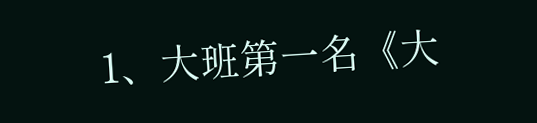1、大班第一名《大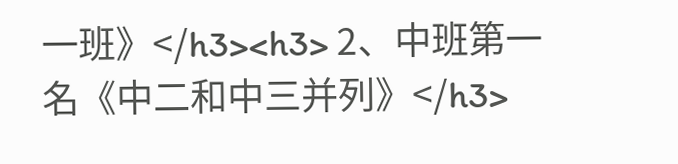一班》</h3><h3> 2、中班第一名《中二和中三并列》</h3>